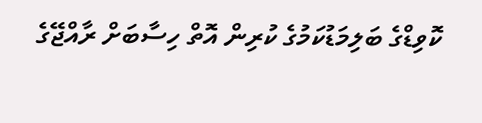ކޮވިޑްގެ ބަލިމަޑުކަމުގެ ކުރިން އޮތް ހިސާބަށް ރާއްޖޭގެ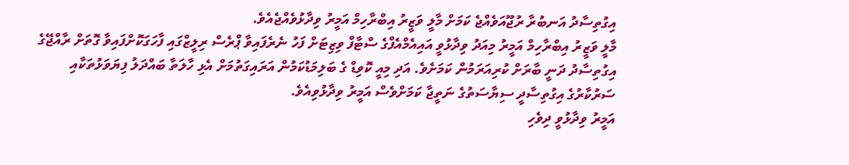އިގުތިސާދު އަނބުރާ ރުޖޫއަވެއްޖެ ކަމަށް މާލީ ވަޒީރު އިބްރާހިމް އަމީރު ވިދާޅުވެއްޖެއެވެ.
މާލީ ވަޒީރު އިބްރާހިމް އަމީރު މިއަދު ވިދާޅުވީ އައިއެމްއެފްގެ ސްޓާފް ވިޒިޓަށް ފަހު ނެރެފައިވާ ޕްރެސް ރިލީޒްގައި ފާހަގަކޮށްފައިވާ ގޮތަށް ރާއްޖޭގެ އިގުތިސާދު ދަނީ ބާރަށް ކުރިއަރަމުން ކަމަށެވެ. އަދި މިއީ ކޮވިޑް ގެ ބަލިމަޑުކަމުން އަރައިގަތުމަށް އެޅި ހާލަތާ ބައްދަލު ފިޔަވަޅުތަކާއި ސަރުކާރުގެ އިގުތިސާދީ ސިޔާސަތުގެ ނަތީޖާ ކަމަށްވެސް އަމީރު ވިދާޅުވިއެވެ.
އަމީރު ވިދާޅުވީ ދިވެހި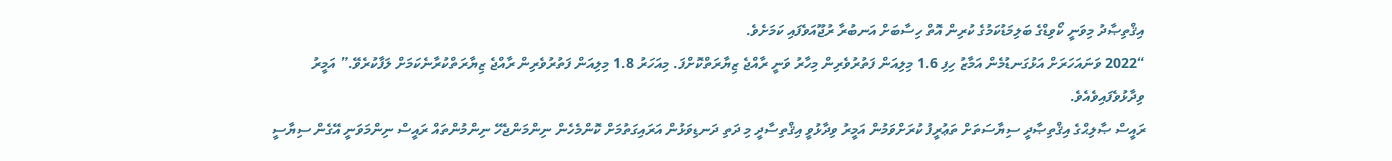އިޤްތިޞާދު މިވަނީ ކޯވިޑްގެ ބަލިމަޑުކަމުގެ ކުރިން އޮތް ހިސާބަށް އަނބުރާ ރުޖޫއަވެފައި ކަމަށެވެ.
“2022 ވަނައަހަރަށް އަޅުގަނޑުމެން އަމާޒު ހިފި 1.6 މިލިއަން ފަތުރުވެރިން މިހާރު ވަނީ ރާއްޖެ ޒިޔާރަތްކޮށްފަ. މިއަހަރު 1.8 މިލިއަން ފަތުރުވެރިން ރާއްޖެ ޒިޔާރަތްކުރާނެކަމަށް ލަފާކުރެވޭ.” އަމީރު ވިދާޅުވެފައިވެއެވެ.
ރައީސް ޞާލިޙްގެ އިޤްތިޞާދީ ސިޔާސަތަށް ތަޢުރީފު ކުރަށްވަމުން އަމީރު ވިދާޅުވީ އިޤްތިސާދީ މި ދަތި ދަނޑިވަޅުން އަރައިގަތުމަށް ކޮންމެހެން ނިންމަންޖެހޭ ނިންމުންތައް ރައީސް ނިންމަވަނީ އޭގެން ސިޔާސީ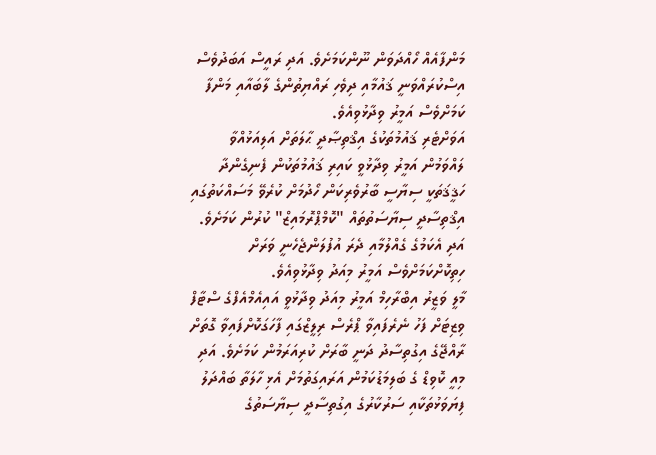މަންފާއެއް ހޯއްދަވަން ނޫންކަމަށެވެ. އަދި ރައީސް އަބަދުވެސް އިސްކުރައްވަނީ ޤައުމާއި ދިވެހި ރައްޔިތުންގެ ލާބައާއި މަންފާ ކަމަށްވެސް އަމީރު ވިދާޅުވިއެވެ.
އަވަށްޓެރި ޤައުމުތަކުގެ އިޤްތިޞާދީ ޙާލަތަށް އަލިއަޅުއްވާ ލައްވަމުން އަމީރު ވިދާޅުވީ ކައިރި ޤައުމުތަކުން ފެނިގެންދާ ހަޤީޤަތަކީ ސިޔާސީ ބާރުވެރިކަން ހޯދުމަށް ކުރެވޭ މަސައްކަތުގައި އިޤްތިސާދީ ސިޔާސަތުތައް "ކޮމްޕްރޮމައިޒް" ކުރުން ކަމަށެވެ.
އަދި އެކަމުގެ ގެއްލުމާއި ދެރަ އުފުލަންޖެހެނީ ވަރަށް ހިތިކޮށްކަމަށްވެސް އަމީރު މިއަދު ވިދާޅުވިއެވެ.
މާލީ ވަޒީރު އިބްރާހިމް އަމީރު މިއަދު ވިދާޅުވީ އައިއެމްއެފްގެ ސްޓާފް ވިޒިޓަށް ފަހު ނެރެފައިވާ ޕްރެސް ރިލީޒްގައި ފާހަގަކޮށްފައިވާ ގޮތަށް ރާއްޖޭގެ އިގުތިސާދު ދަނީ ބާރަށް ކުރިއަރަމުން ކަމަށެވެ. އަދި މިއީ ކޮވިޑް ގެ ބަލިމަޑުކަމުން އަރައިގަތުމަށް އެޅި ހާލަތާ ބައްދަލު ފިޔަވަޅުތަކާއި ސަރުކާރުގެ އިގުތިސާދީ ސިޔާސަތުގެ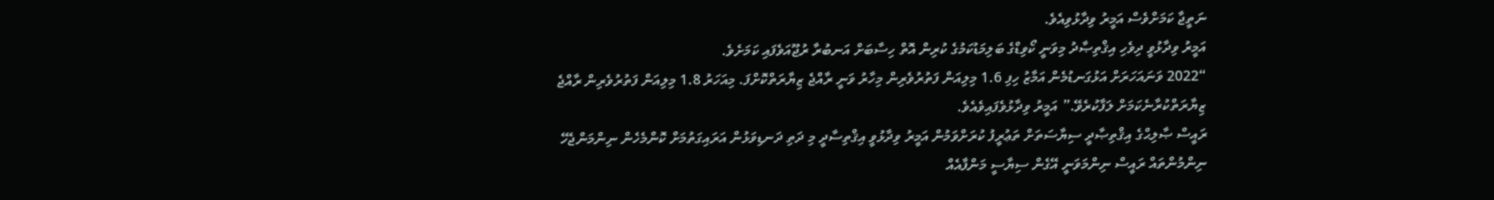ނަތީޖާ ކަމަށްވެސް އަމީރު ވިދާޅުވިއެވެ.
އަމީރު ވިދާޅުވީ ދިވެހި އިޤްތިޞާދު މިވަނީ ކޯވިޑްގެ ބަލިމަޑުކަމުގެ ކުރިން އޮތް ހިސާބަށް އަނބުރާ ރުޖޫއަވެފައި ކަމަށެވެ.
“2022 ވަނައަހަރަށް އަޅުގަނޑުމެން އަމާޒު ހިފި 1.6 މިލިއަން ފަތުރުވެރިން މިހާރު ވަނީ ރާއްޖެ ޒިޔާރަތްކޮށްފަ. މިއަހަރު 1.8 މިލިއަން ފަތުރުވެރިން ރާއްޖެ ޒިޔާރަތްކުރާނެކަމަށް ލަފާކުރެވޭ.” އަމީރު ވިދާޅުވެފައިވެއެވެ.
ރައީސް ޞާލިޙްގެ އިޤްތިޞާދީ ސިޔާސަތަށް ތަޢުރީފު ކުރަށްވަމުން އަމީރު ވިދާޅުވީ އިޤްތިސާދީ މި ދަތި ދަނޑިވަޅުން އަރައިގަތުމަށް ކޮންމެހެން ނިންމަންޖެހޭ ނިންމުންތައް ރައީސް ނިންމަވަނީ އޭގެން ސިޔާސީ މަންފާއެއް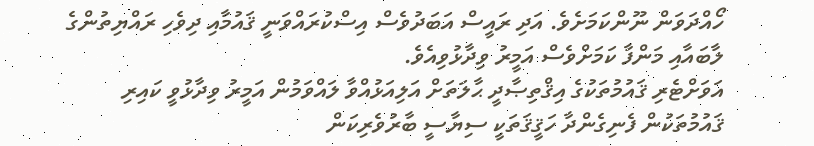ހޯއްދަވަން ނޫންކަމަށެވެ. އަދި ރައީސް އަބަދުވެސް އިސްކުރައްވަނީ ޤައުމާއި ދިވެހި ރައްޔިތުންގެ ލާބައާއި މަންފާ ކަމަށްވެސް އަމީރު ވިދާޅުވިއެވެ.
އަވަށްޓެރި ޤައުމުތަކުގެ އިޤްތިޞާދީ ޙާލަތަށް އަލިއަޅުއްވާ ލައްވަމުން އަމީރު ވިދާޅުވީ ކައިރި ޤައުމުތަކުން ފެނިގެންދާ ހަޤީޤަތަކީ ސިޔާސީ ބާރުވެރިކަން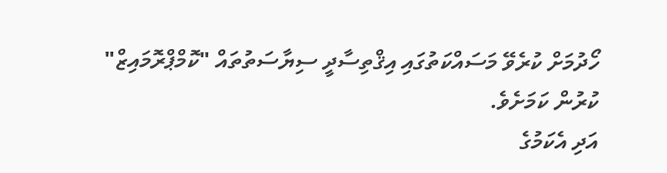ހޯދުމަށް ކުރެވޭ މަސައްކަތުގައި އިޤްތިސާދީ ސިޔާސަތުތައް "ކޮމްޕްރޮމައިޒް" ކުރުން ކަމަށެވެ.
އަދި އެކަމުގެ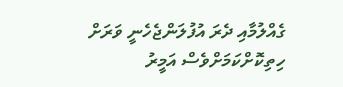ގެއްލުމާއި ދެރަ އުފުލަންޖެހެނީ ވަރަށް ހިތިކޮށްކަމަށްވެސް އަމީރު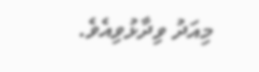މިއަދު ވިދާޅުވިއެވެ.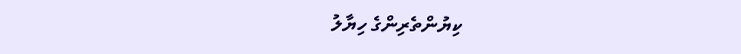ކިޔުންތެރިންގެ ހިޔާލު